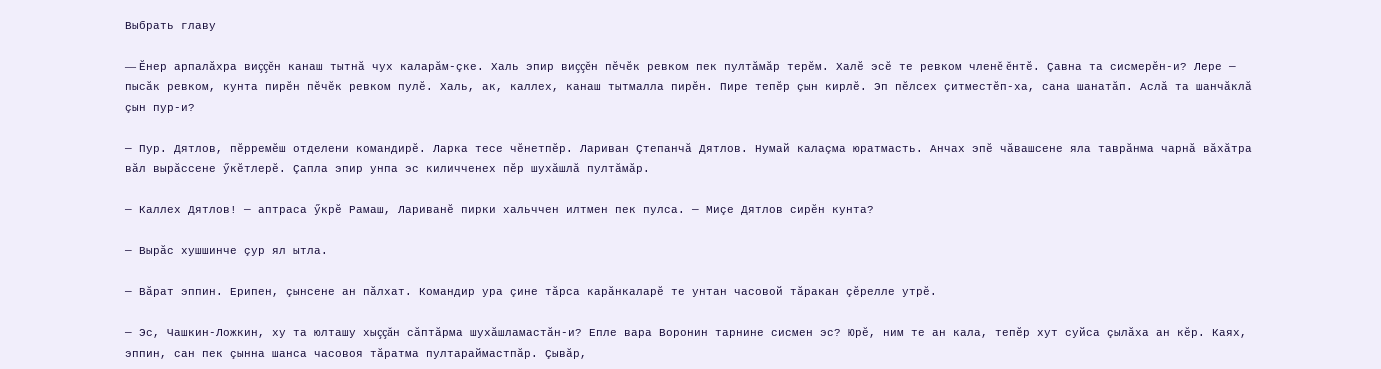Выбрать главу

— Ĕнер арпалăхра виççĕн канаш тытнă чух каларăм-çке. Халь эпир виççĕн пĕчĕк ревком пек пултăмăр терĕм. Халĕ эсĕ те ревком членĕ ĕнтĕ. Çавна та сисмерĕн-и? Лере — пысăк ревком, кунта пирĕн пĕчĕк ревком пулĕ. Халь, ак, каллех, канаш тытмалла пирĕн. Пире тепĕр çын кирлĕ. Эп пĕлсех çитместĕп-ха, сана шанатăп. Аслă та шанчăклă çын пур-и?

— Пур. Дятлов, пĕрремĕш отделени командирĕ. Ларка тесе чĕнетпĕр. Лариван Çтепанчă Дятлов. Нумай калаçма юратмасть. Анчах эпĕ чăвашсене яла таврăнма чарнă вăхăтра вăл вырăссене ӳкĕтлерĕ. Çапла эпир унпа эс киличченех пĕр шухăшлă пултăмăр.

— Каллех Дятлов! — аптраса ӳкрĕ Рамаш, Лариванĕ пирки хальччен илтмен пек пулса. — Миçе Дятлов сирĕн кунта?

— Вырăс хушшинче çур ял ытла.

— Вăрат эппин. Ерипен, çынсене ан пăлхат. Командир ура çине тăрса карăнкаларĕ те унтан часовой тăракан çĕрелле утрĕ.

— Эс, Чашкин-Ложкин, ху та юлташу хыççăн сăптăрма шухăшламастăн-и? Епле вара Воронин тарнине сисмен эс? Юрĕ, ним те ан кала, тепĕр хут суйса çылăха ан кĕр. Каях, эппин, сан пек çынна шанса часовоя тăратма пултараймастпăр. Çывăр,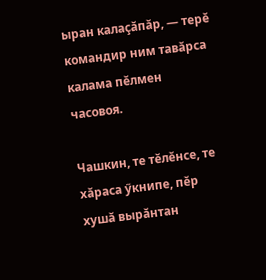ыран калаçăпăр, — терĕ командир ним тавăрса калама пĕлмен часовоя.

Чашкин, те тĕлĕнсе, те хăраса ӳкнипе, пĕр хушă вырăнтан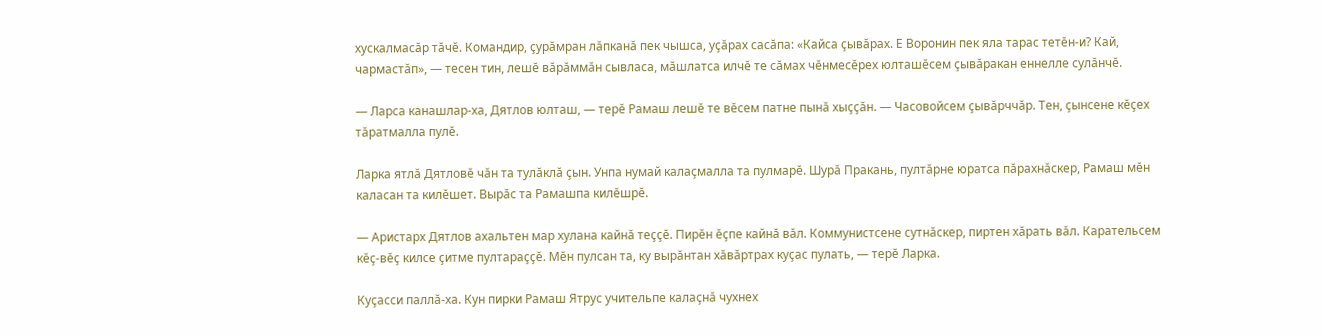хускалмасăр тăчĕ. Командир, çурăмран лăпканă пек чышса, уçăрах сасăпа: «Кайса çывăрах. Е Воронин пек яла тарас тетĕн-и? Кай, чармастăп», — тесен тин, лешĕ вăрăммăн сывласа, мăшлатса илчĕ те сăмах чĕнмесĕрех юлташĕсем çывăракан еннелле сулăнчĕ.

— Ларса канашлар-ха, Дятлов юлташ, — терĕ Рамаш лешĕ те вĕсем патне пынă хыççăн. — Часовойсем çывăрччăр. Тен, çынсене кĕçех тăратмалла пулĕ.

Ларка ятлă Дятловĕ чăн та тулăклă çын. Унпа нумай калаçмалла та пулмарĕ. Шурă Пракань, пултăрне юратса пăрахнăскер, Рамаш мĕн каласан та килĕшет. Вырăс та Рамашпа килĕшрĕ.

— Аристарх Дятлов ахальтен мар хулана кайнă теççĕ. Пирĕн ĕçпе кайнă вăл. Коммунистсене сутнăскер, пиртен хăрать вăл. Карательсем кĕç-вĕç килсе çитме пултараççĕ. Мĕн пулсан та, ку вырăнтан хăвăртрах куçас пулать, — терĕ Ларка.

Куçасси паллă-ха. Кун пирки Рамаш Ятрус учительпе калаçнă чухнех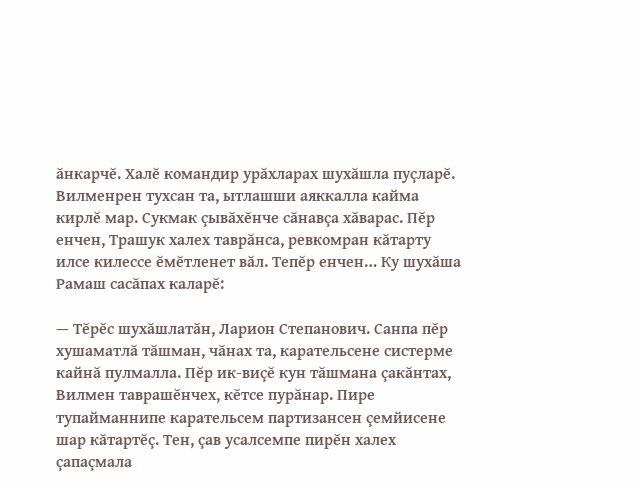ăнкарчĕ. Халĕ командир урăхларах шухăшла пуçларĕ. Вилменрен тухсан та, ытлашши аяккалла кайма кирлĕ мар. Сукмак çывăхĕнче сăнавçа хăварас. Пĕр енчен, Трашук халех таврăнса, ревкомран кăтарту илсе килессе ĕмĕтленет вăл. Тепĕр енчен… Ку шухăша Рамаш сасăпах каларĕ:

— Тĕрĕс шухăшлатăн, Ларион Степанович. Санпа пĕр хушаматлă тăшман, чăнах та, карательсене систерме кайнă пулмалла. Пĕр ик-виçĕ кун тăшмана çакăнтах, Вилмен таврашĕнчех, кĕтсе пурăнар. Пире тупайманнипе карательсем партизансен çемйисене шар кăтартĕç. Тен, çав усалсемпе пирĕн халех çапаçмала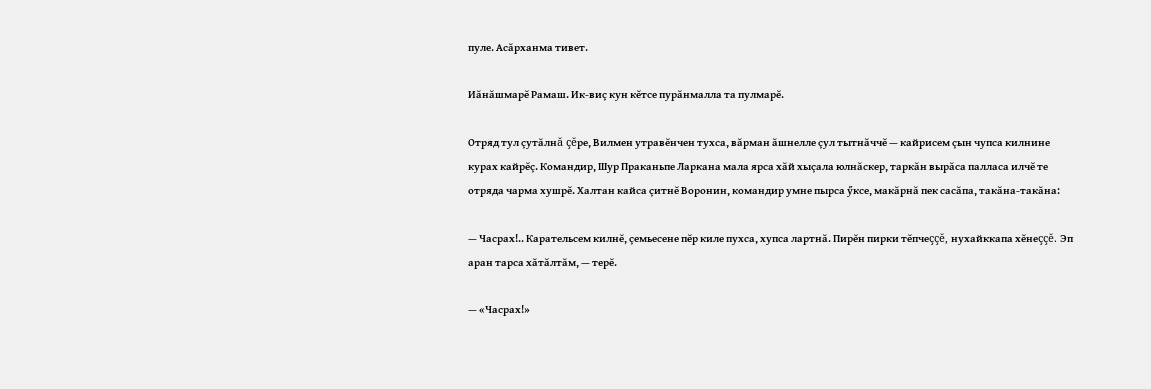пуле. Асăрханма тивет.

Иăнăшмарĕ Рамаш. Ик-виç кун кĕтсе пурăнмалла та пулмарĕ.

Отряд тул çутăлнă çĕре, Вилмен утравĕнчен тухса, вăрман ăшнелле çул тытнăччĕ — кайрисем çын чупса килнине курах кайрĕç. Командир, Шур Праканьпе Ларкана мала ярса хăй хыçала юлнăскер, таркăн вырăса палласа илчĕ те отряда чарма хушрĕ. Халтан кайса çитнĕ Воронин, командир умне пырса ӳксе, макăрнă пек сасăпа, такăна-такăна:

— Часрах!.. Карательсем килнĕ, çемьесене пĕр киле пухса, хупса лартнă. Пирĕн пирки тĕпчеççĕ, нухайккапа хĕнеççĕ. Эп аран тарса хăтăлтăм, — терĕ.

— «Часрах!»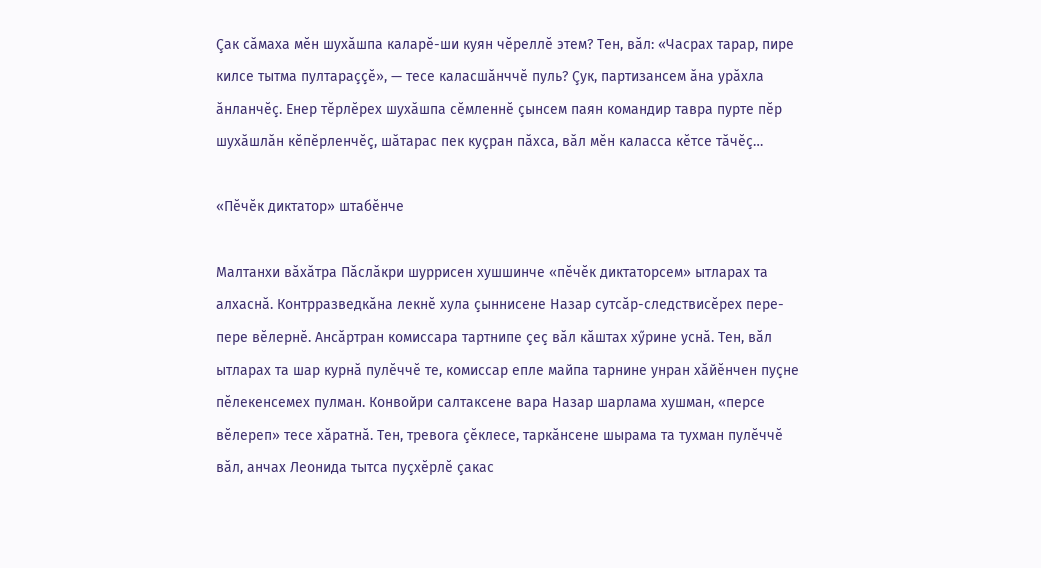Çак сăмаха мĕн шухăшпа каларĕ-ши куян чĕреллĕ этем? Тен, вăл: «Часрах тарар, пире килсе тытма пултараççĕ», — тесе каласшăнччĕ пуль? Çук, партизансем ăна урăхла ăнланчĕç. Енер тĕрлĕрех шухăшпа сĕмленнĕ çынсем паян командир тавра пурте пĕр шухăшлăн кĕпĕрленчĕç, шăтарас пек куçран пăхса, вăл мĕн каласса кĕтсе тăчĕç…

«Пĕчĕк диктатор» штабĕнче

Малтанхи вăхăтра Пăслăкри шуррисен хушшинче «пĕчĕк диктаторсем» ытларах та алхаснă. Контрразведкăна лекнĕ хула çыннисене Назар сутсăр-следствисĕрех пере-пере вĕлернĕ. Ансăртран комиссара тартнипе çеç вăл кăштах хӳрине уснă. Тен, вăл ытларах та шар курнă пулĕччĕ те, комиссар епле майпа тарнине унран хăйĕнчен пуçне пĕлекенсемех пулман. Конвойри салтаксене вара Назар шарлама хушман, «персе вĕлереп» тесе хăратнă. Тен, тревога çĕклесе, таркăнсене шырама та тухман пулĕччĕ вăл, анчах Леонида тытса пуçхĕрлĕ çакас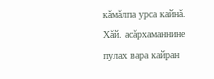кăмăлпа урса кайнă. Хăй. асăрхаманнине пулах вара кайран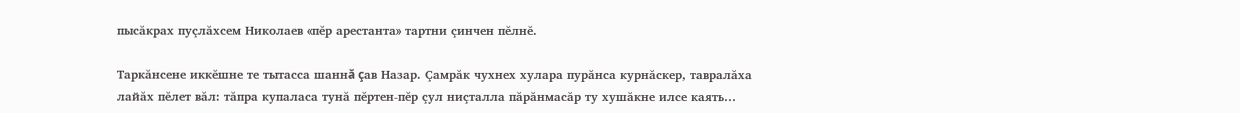пысăкрах пуçлăхсем Николаев «пĕр арестанта» тартни çинчен пĕлнĕ.

Таркăнсене иккĕшне те тытасса шаннă çав Назар. Çамрăк чухнех хулара пурăнса курнăскер, тавралăха лайăх пĕлет вăл: тăпра купаласа тунă пĕртен-пĕр çул ниçталла пăрăнмасăр ту хушăкне илсе каять…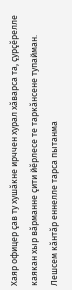Хаяр офицер çав ту хушăкне ирччен хурал хăварса та, çурçĕрелле каякан хыр вăрманне çити йĕрлесе те таркăнсене тупайман. Лешсем кăнтăр еннелле тарса пытанма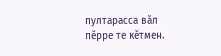пултарасса вăл пĕрре те кĕтмен.